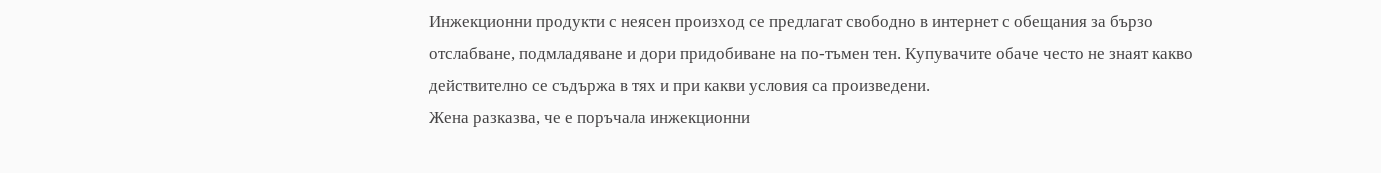Инжекционни продукти с неясен произход се предлагат свободно в интернет с обещания за бързо отслабване, подмладяване и дори придобиване на по-тъмен тен. Купувачите обаче често не знаят какво действително се съдържа в тях и при какви условия са произведени.
Жена разказва, че е поръчала инжекционни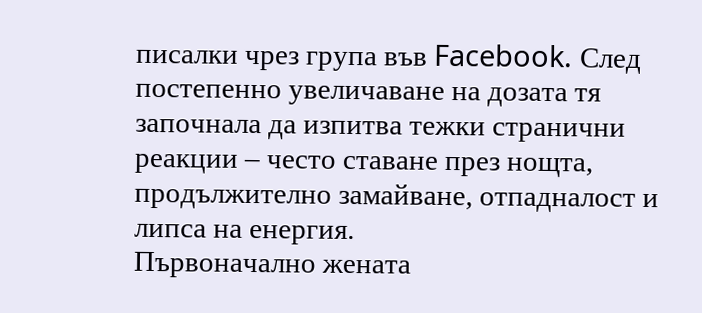писалки чрез група във Facebook. След постепенно увеличаване на дозата тя започнала да изпитва тежки странични реакции – често ставане през нощта, продължително замайване, отпадналост и липса на енергия.
Първоначално жената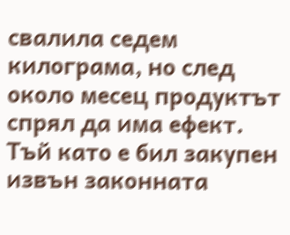свалила седем килограма, но след около месец продуктът спрял да има ефект. Тъй като е бил закупен извън законната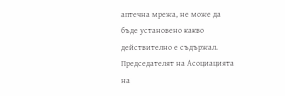аптечна мрежа, не може да бъде установено какво действително е съдържал.
Председателят на Асоциацията на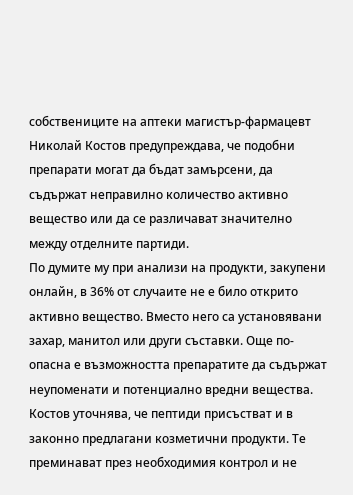собствениците на аптеки магистър-фармацевт Николай Костов предупреждава, че подобни препарати могат да бъдат замърсени, да съдържат неправилно количество активно вещество или да се различават значително между отделните партиди.
По думите му при анализи на продукти, закупени онлайн, в 36% от случаите не е било открито активно вещество. Вместо него са установявани захар, манитол или други съставки. Още по-опасна е възможността препаратите да съдържат неупоменати и потенциално вредни вещества.
Костов уточнява, че пептиди присъстват и в законно предлагани козметични продукти. Те преминават през необходимия контрол и не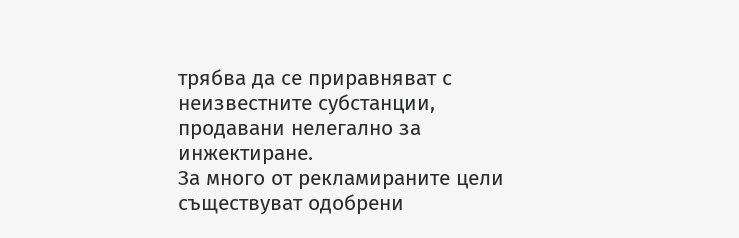трябва да се приравняват с неизвестните субстанции, продавани нелегално за инжектиране.
За много от рекламираните цели съществуват одобрени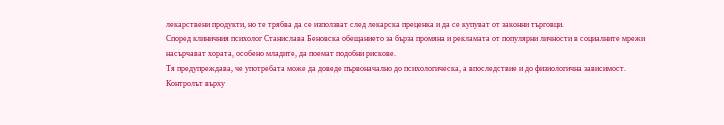лекарствени продукти, но те трябва да се използват след лекарска преценка и да се купуват от законни търговци.
Според клиничния психолог Станислава Беновска обещанието за бърза промяна и рекламата от популярни личности в социалните мрежи насърчават хората, особено младите, да поемат подобни рискове.
Тя предупреждава, че употребата може да доведе първоначално до психологическа, а впоследствие и до физиологична зависимост.
Контролът върху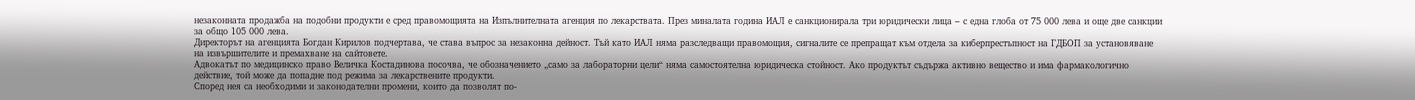незаконната продажба на подобни продукти е сред правомощията на Изпълнителната агенция по лекарствата. През миналата година ИАЛ е санкционирала три юридически лица – с една глоба от 75 000 лева и още две санкции за общо 105 000 лева.
Директорът на агенцията Богдан Кирилов подчертава, че става въпрос за незаконна дейност. Тъй като ИАЛ няма разследващи правомощия, сигналите се препращат към отдела за киберпрестъпност на ГДБОП за установяване на извършителите и премахване на сайтовете.
Адвокатът по медицинско право Величка Костадинова посочва, че обозначението „само за лабораторни цели“ няма самостоятелна юридическа стойност. Ако продуктът съдържа активно вещество и има фармакологично действие, той може да попадне под режима за лекарствените продукти.
Според нея са необходими и законодателни промени, които да позволят по-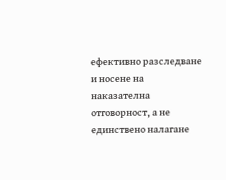ефективно разследване и носене на наказателна отговорност, а не единствено налагане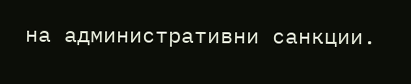на административни санкции.